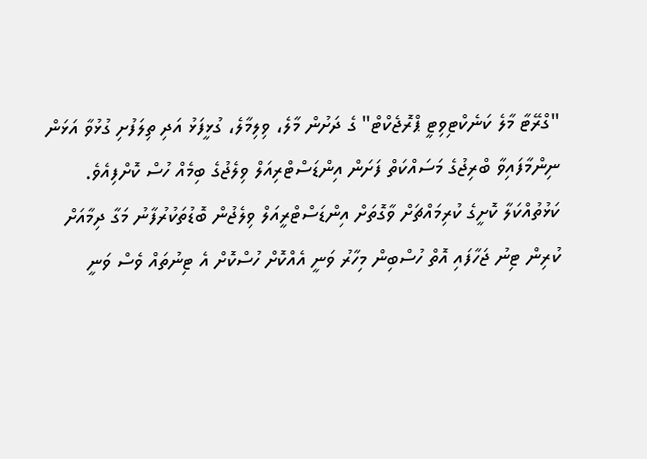"ގްރޭޓާ މާލެ ކަނެކްޓިވިޓީ ޕްރޮޖެކްޓް" ގެ ދަށުން މާލެ، ވިލިމާލެ، ގުޅީފަޅު އަދި ތިލަފުށި ގުޅުވާ އަޅަން ނިންމާފައިވާ ބްރިޖުގެ މަސައްކަތް ފަށަން އިންޑަސްޓްރިއަލް ވިލެޖުގެ ބިމެއް ހުސް ކޮށްފިއެވެ.
ކަޅުތުއްކަލާ ކޮށީގެ ކުރިމައްޗަށް ވާގޮތަށް އިންޑަސްޓްރީއަލް ވިލެޖުން ބޮޑުތަކުރުފާނު މަގާ ދިމާއަށް ކުރިން ޓިނު ޖަހާފައި އޮތް ހުސްބިން މިހާރު ވަނީ އެއްކޮށް ހުސްކޮށް އެ ޓިނުތައް ވެސް ވަނީ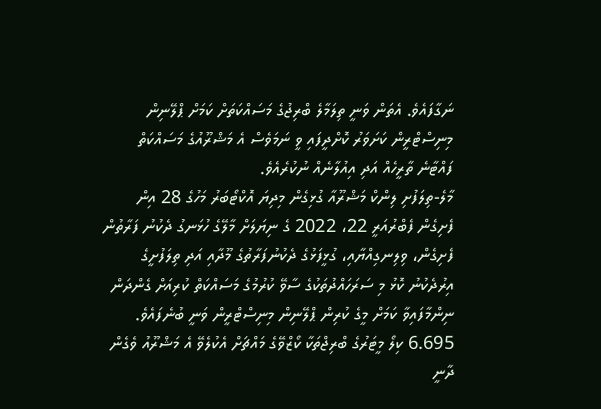ނަގާފައެވެ. އެތަން ވަނީ ތިލަމާލެ ބްރިޖުގެ މަސައްކަތަށް ކަމަށް ޕްލޭނިން މިނިސްޓްރީން ކަށަވަރު ކޮށްދީފައި ވީ ނަމަވެސް އެ މަޝްރޫއުގެ މަސައްކަތް ފައްޓާނެ ތާރީހެއް އަދި އިއުލާނެއް ނުކުރެއެވެ.
މާލެ-ތިލަފުށި ލިންކް މަޝްރޫއާ ގުޅިގެން މިދިޔަ އޮކްޓޯބަރު މަހުގެ 28 އިން ފެށިގެން ފެބްރުއަރީ 22، 2022 ގެ ނިޔަލަށް މާލޭގެ ހުޅަނގު ދެކުނު ފަރާތުން ފެށިގެން، ވިލިނގިއްޔާއި، ގުޅީފަޅުގެ ދެކުނުފަރާތުގެ މޫދާއި އަދި ތިލަފުށީގެ އިރުދެކުނު ކޮޅު މި ސަރަހައްދުތަކުގެ ސާވޭ ކުރުމުގެ މަސައްކަތް ކުރިއަށް ގެންދަން ނިންމާފައިވާ ކަމަށް މީގެ ކުރިން ޕްލޭނިން މިނިސްޓްރީން ވަނީ ބުނެފައެވެ.
6.695 ކިލޯ މީޓަރުގެ ބްރިޖްތަކާ ކޯޒްވޭގެ މައްޗަށް އެކުލެވޭ އެ މަޝްރޫއު ވެގެން ދާނީ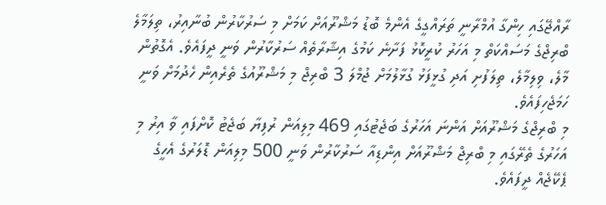ރާއްޖޭގައި ހިންގާ އުމްރާނީ ތަރައްގީގެ އެންމެ ބޮޑު މަޝްރޫއަށް ކަމަށް މި ސަރުކާރުން ބުނާއިރު، ތިލަމާލެ ބްރިޖްގެ މަސައްކަތް މި އަހަރު ކުރީކޮޅު ފަށާނެ ކަމުގެ އިޝާރާތެއް ސަރުކާރުން ވަނީ ދީފައެވެ. އެގޮތުން މާލެ، ވިލިމާލެ، ތިލަފުށި އަދި ގުޅީފަޅު ގުޅާލުމަށް ޖުމްލަ 3 ބްރިޖް މި މަޝްރޫއުގެ ތެރެއިން ހެދުމަށް ވަނީ ހަމަޖެހިފައެވެ.
މި ބްރިޖްގެ މަޝްރޫއަށް އަންނަ އަހަރުގެ ބަޖެޓުގައި 469 މިލިއަން ރުފިޔާ ބަޖެޓު ކޮށްފައި ވާ އިރު މި އަހަރުގެ ތެރޭގައި މި ބްރިޖް މަޝްރޫއަށް އިންޑިއާ ސަރުކާރުން ވަނީ 500 މިލިއަން ޑޮލަރުގެ އެހީގެ ޕެކޭޖެއް ދީފައެވެ.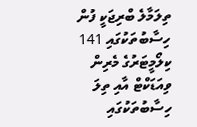ތިލަމާލެ ބްރިޖަކީ ފުން ހިސާބުތަކުގައި 141 ކިލޯމީޓަރުގެ މެރިން ވިއަޑަކްޓް އާއި ތިލަ ހިސާބުތަކުގައި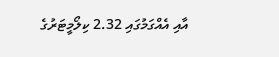އާއި އެއްގަމުގައި 2.32 ކިލޯމީޓަރުގެ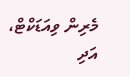މެރިން ވިއަޑަކްޓް، އަދި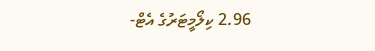2.96 ކިލޯމީޓަރުގެ އެޓް-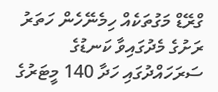ގްރޭޑް މަގުތަކެއް ހިމެނޭހެން ހަތަރު ރަށުގެ މެދުގައިވާ ކަނޑުގެ ސަރަހައްދުގައި ހަދާ 140 މީޓަރުގެ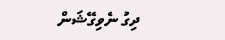ދިގު ނެވިގޭޝަން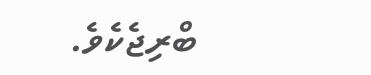ބްރިޖެކެވެ.